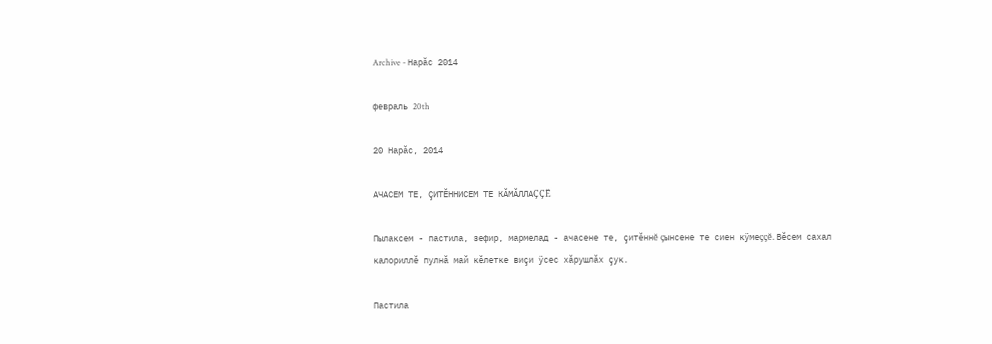Archive - Нарăс 2014

февраль 20th

20 Нарăс, 2014

АЧАСЕМ ТЕ, ÇИТĔННИСЕМ ТЕ КĂМĂЛЛАÇÇĔ

Пылаксем - пастила, зефир, мармелад - ачасене те, çитĕннĕ çынсене те сиен кÿмеççĕ. Вĕсем сахал калориллĕ пулнă май кĕлетке виçи ÿсес хăрушлăх çук.

Пастила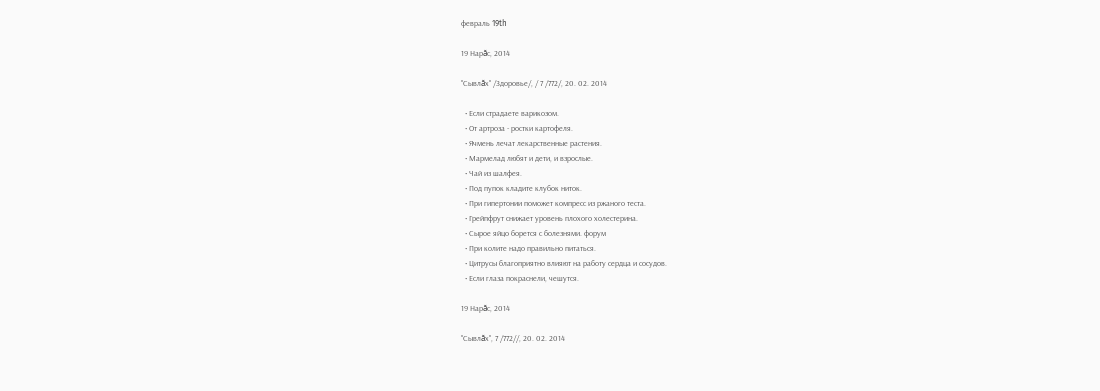февраль 19th

19 Нарăс, 2014

"Сывлăх" /Здоровье/, / 7 /772/, 20. 02. 2014

  • Если страдаете варикозом.
  • От артроза - ростки картофеля.
  • Ячмень лечат лекарственные растения.
  • Мармелад любят и дети, и взрослые.
  • Чай из шалфея.
  • Под пупок кладите клубок ниток.
  • При гипертонии поможет компресс из ржаного теста.
  • Грейпфрут снижает уровень плохого холестерина.
  • Сырое яйцо борется с болезнями. форум
  • При колите надо правильно питаться.
  • Цитрусы благоприятно влияют на работу сердца и сосудов.
  • Если глаза покраснели, чешутся.

19 Нарăс, 2014

"Сывлăх", 7 /772//, 20. 02. 2014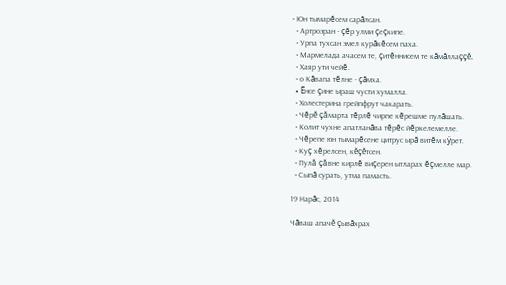• Юн тымарĕсем сарăлсан.
  • Артрозран - çĕр улми çеçкипе.
  • Урпа тухсан эмел курăкĕсем паха.
  • Мармелада ачасем те, çитĕннисем те кăмăллаççĕ.
  • Хаяр ути чейĕ.
  • о Кăвапа тĕлне - çăмха.
  • Ĕнсе çине ыраш чусти хумалла.
  • Холестерина грейпфрут чакарать.
  • Чĕрĕ çăмарта тĕрлĕ чирпе кĕрешме пулăшать.
  • Колит чухне апатланăва тĕрĕс йĕркелемелле.
  • Чĕрепе юн тымарĕсене цитрус ырă витĕм кÿрет.
  • Куç хĕрелсен, кĕçĕтсен.
  • Пулă çăвне кирлĕ виçерен ытларах ĕçмелле мар.
  • Сыпă сурать, утма памасть.

19 Нарăс, 2014

Чăваш апачĕ çывăхрах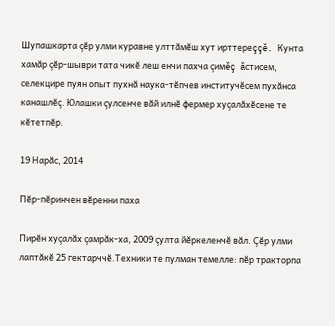Шупашкарта çĕр улми куравне улттăмĕш хут ирттереççĕ. Кунта хамăр çĕр-шыври тата чикĕ леш енчи пахча çимĕç ăстисем, селекцире пуян опыт пухнă наука-тĕпчев институчĕсем пухăнса канашлĕç. Юлашки çулсенче вăй илнĕ фермер хуçалăхĕсене те кĕтетпĕр.

19 Нарăс, 2014

Пĕр-пĕринчен вĕренни паха

Пирĕн хуçалăх çамрăк-ха, 2009 çулта йĕркеленчĕ вăл. Çĕр улми лаптăкĕ 25 гектарччĕ.Техники те пулман темелле: пĕр тракторпа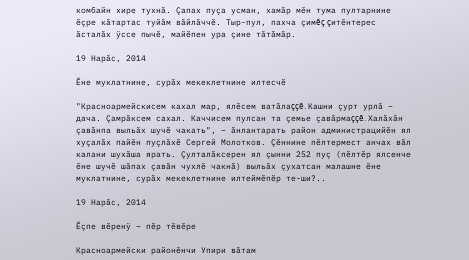комбайн хире тухнă. Çапах пуçа усман, хамăр мĕн тума пултарнине ĕçре кăтартас туйăм вăйлăччĕ. Тыр-пул, пахча çимĕç çитĕнтерес ăсталăх ÿссе пычĕ, майĕпен ура çине тăтăмăр.

19 Нарăс, 2014

Ĕне муклатнине, сурăх мекеклетнине илтесчĕ

"Красноармейскисем кахал мар, ялĕсем ватăлаççĕ. Кашни çурт урлă – дача. Çамрăксем сахал. Каччисем пулсан та çемье çавăрмаççĕ. Халăхăн çавăнпа выльăх шучĕ чакать", – ăнлантарать район администрацийĕн ял хуçалăх пайĕн пуçлăхĕ Сергей Молотков. Çĕннине пĕлтермест анчах вăл калани шухăша ярать. Çулталăксерен ял çынни 252 пуç (пĕлтĕр ялсенче ĕне шучĕ шăпах çавăн чухлĕ чакнă) выльăх çухатсан малашне ĕне муклатнине, сурăх мекеклетнине илтеймĕпĕр те-ши?..

19 Нарăс, 2014

Ĕçпе вĕренÿ – пĕр тĕвĕре

Красноармейски районĕнчи Упири вăтам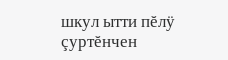шкул ытти пĕлÿ çуртĕнчен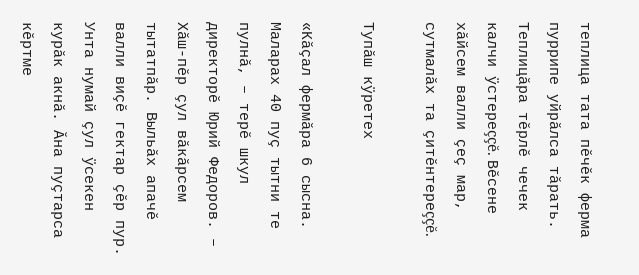теплица тата пĕчĕк ферма пуррипе уйрăлса тăрать. Теплицăра тĕрлĕ чечек калчи ÿстереççĕ. Вĕсене хăйсем валли çеç мар, сутмалăх та çитĕнтереççĕ.

Тупăш кÿретех

«Кăçал фермăра 6 сысна. Маларах 40 пуç тытни те пулнă, – терĕ шкул директорĕ Юрий Федоров. – Хăш-пĕр çул вăкăрсем тытатпăр. Выльăх апачĕ валли виçĕ гектар çĕр пур. Унта нумай çул ÿсекен курăк акнă. Ăна пуçтарса кĕртме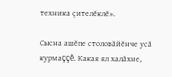техника çителĕклĕ».

Сысна ашĕпе столовăйĕнче усă курмаççĕ. Какая ял халăхне,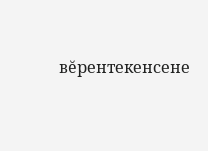вĕрентекенсене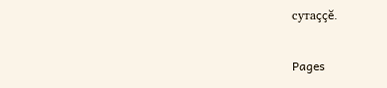сутаççĕ.

Pages